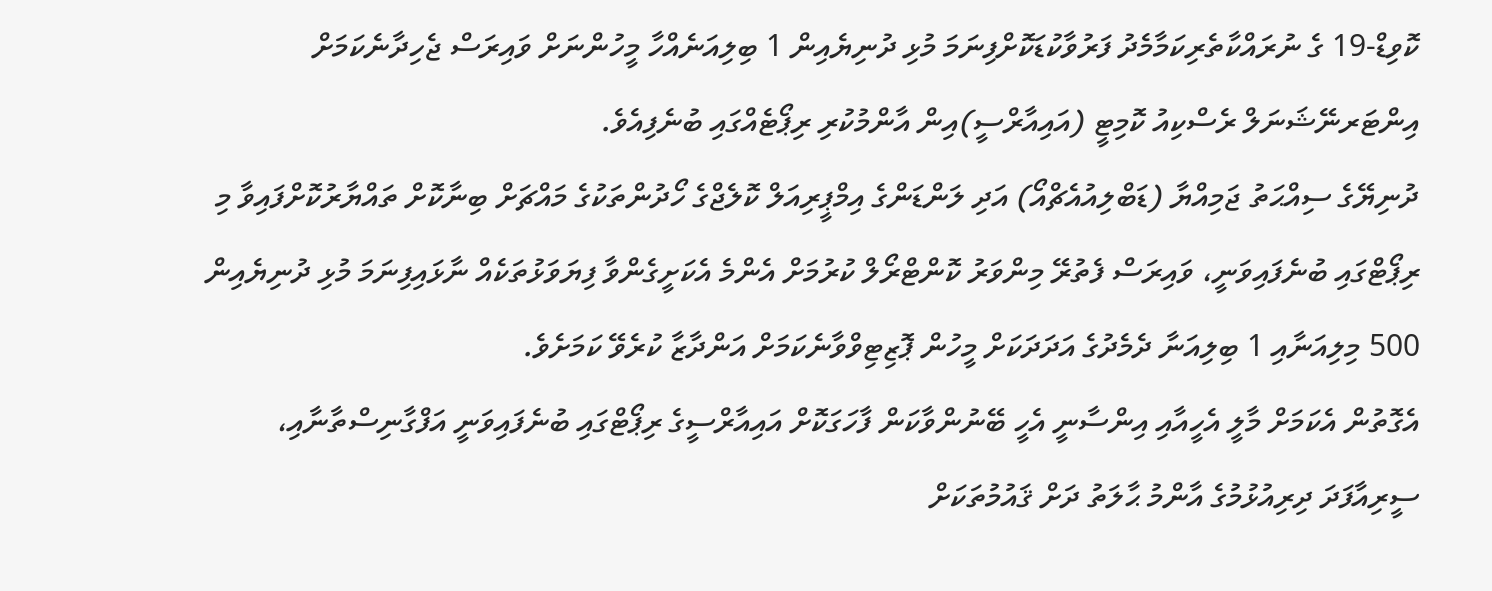ކޮވިޑް-19 ގެ ނުރައްކާތެރިކަމާމެދު ފަރުވާކުޑަކޮށްފިނަމަ މުޅި ދުނިޔެއިން 1 ބިލިއަނެއްހާ މީހުންނަށް ވައިރަސް ޖެހިދާނެކަމަށް އިންޓަރނޭޝަނަލް ރެސްކިއު ކޮމިޓީ (އައިއާރްސީ)އިން އާންމުކުރި ރިޕޯޓެއްގައި ބުނެފިއެވެ.
ދުނިޔޭގެ ސިއްޙަތު ޖަމިއްޔާ (ޑަބްލިއުއެޗްއޯ) އަދި ލަންޑަންގެ އިމްޕީރިއަލް ކޮލެޖްގެ ހޯދުންތަކުގެ މައްޗަށް ބިނާކޮށް ތައްޔާރުކޮށްފައިވާ މި ރިޕޯޓްގައި ބުނެފައިވަނީ، ވައިރަސް ފެތުރޭ މިންވަރު ކޮންޓްރޯލް ކުރުމަށް އެންމެ އެކަށީގެންވާ ފިޔަވަޅުތަކެއް ނާޅައިފިނަމަ މުޅި ދުނިޔެއިން 500 މިލިއަނާއި 1 ބިލިއަނާ ދެމެދުގެ އަދަދަކަށް މީހުން ޕޮޒިޓިވްވާނެކަމަށް އަންދާޒާ ކުރެވޭ ކަމަށެވެ.
އެގޮތުން އެކަމަށް މާލީ އެހީއާއި އިންސާނީ އެހީ ބޭނުންވާކަން ފާހަގަކޮށް އައިއާރްސީގެ ރިޕޯޓްގައި ބުނެފައިވަނީ އަފްގާނިސްތާނާއި، ސީރިއާފަދަ ދިރިއުޅުމުގެ އާންމު ޙާލަތު ދަށް ޤައުމުތަކަށް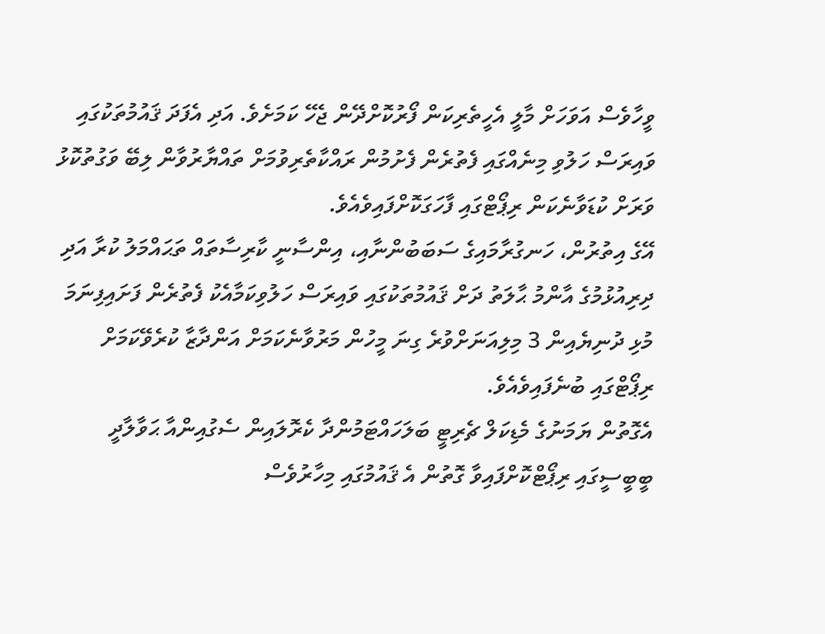ވީހާވެސް އަވަހަށް މާލީ އެހީތެރިކަން ފޯރުކޮށްދޭން ޖެހޭ ކަމަށެވެ. އަދި އެފަދަ ޤައުމުތަކުގައި ވައިރަސް ހަލުވި މިނެއްގައި ފެތުރެން ފެށުމުން ރައްކާތެރިވުމަށް ތައްޔާރުވާން ލިބޭ ވަގުތުކޮޅު ވަރަށް ކުޑަވާނެކަން ރިޕޯޓްގައި ފާހަގަކޮށްފައިވެއެވެ.
އޭގެ އިތުރުން، ހަނގުރާމައިގެ ސަބަބުންނާއި، އިންސާނީ ކާރިސާތައް ތަޙައްމަލު ކުރާ އަދި ދިރިއުޅުމުގެ އާންމު ޙާލަތު ދަށް ޤައުމުތަކުގައި ވައިރަސް ހަލުވިކަމާއެކު ފެތުރެން ފަށައިފިނަމަ މުޅި ދުނިޔެއިން 3 މިލިއަނަށްވުރެ ގިނަ މީހުން މަރުވާނެކަމަށް އަންދާޒާ ކުރެވޭކަމަށް ރިޕޯޓްގައި ބުނެފައިވެއެވެ.
އެގޮތުން ޔަމަނުގެ މެޑިކަލް ޗެރިޓީ ބަލަހައްޓަމުންދާ ކެރޮލައިން ސެގުއިންއާ ޙަވާލާދީ ބީބީސީގައި ރިޕޯޓްކޮށްފައިވާ ގޮތުން އެ ޤައުމުގައި މިހާރުވެސް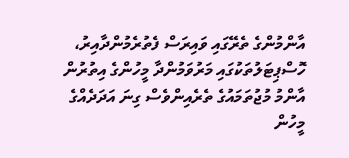އާންމުންގެ ތެރޭގައި ވައިރަސް ފެތުރެމުންދާއިރު، ހޮސްޕިޓަލުތަކުގައި މަރުވަމުންދާ މީހުންގެ އިތުރުން އާންމު މުޖުތަމައުގެ ތެރެއިންވެސް ގިނަ އަދަދެއްގެ މީހުން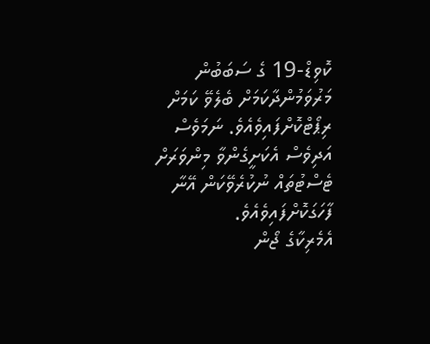ކޮވިޑް-19 ގެ ސަބަބުން މަރުވަމުންދާކަމަށް ބެލެވޭ ކަމަށް ރިޕޯޓްކޮށްފައިވެއެވެ. ނަމަވެސް އަދިވެސް އެކަށީގެންވާ މިންވަރަށް ޓެސްޓުތައް ނުކުރެވޭކަން އޭނާ ފާހަގަކޮށްފައިވެއެވެ.
އެމެރިކާގެ ޖޯން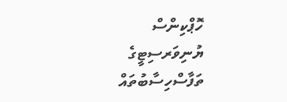ހޮޕްކިންސް ޔުނިވަރސިޓީގެ ތަފާސްހިސާބުތައް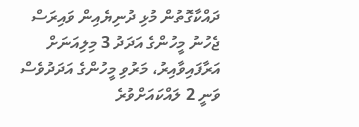ދައްކާގޮތުން މުޅި ދުނިޔެއިން ވައިރަސް ޖެހުނު މީހުންގެ އަދަދު 3 މިލިއަނަށް އަރާފައިވާއިރު، މަރުވި މީހުންގެ އަދަދުވެސް ވަނީ 2 ލައްކައަށްވުރެ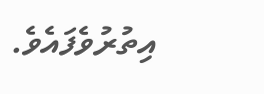އިތުރުވެފައެވެ.